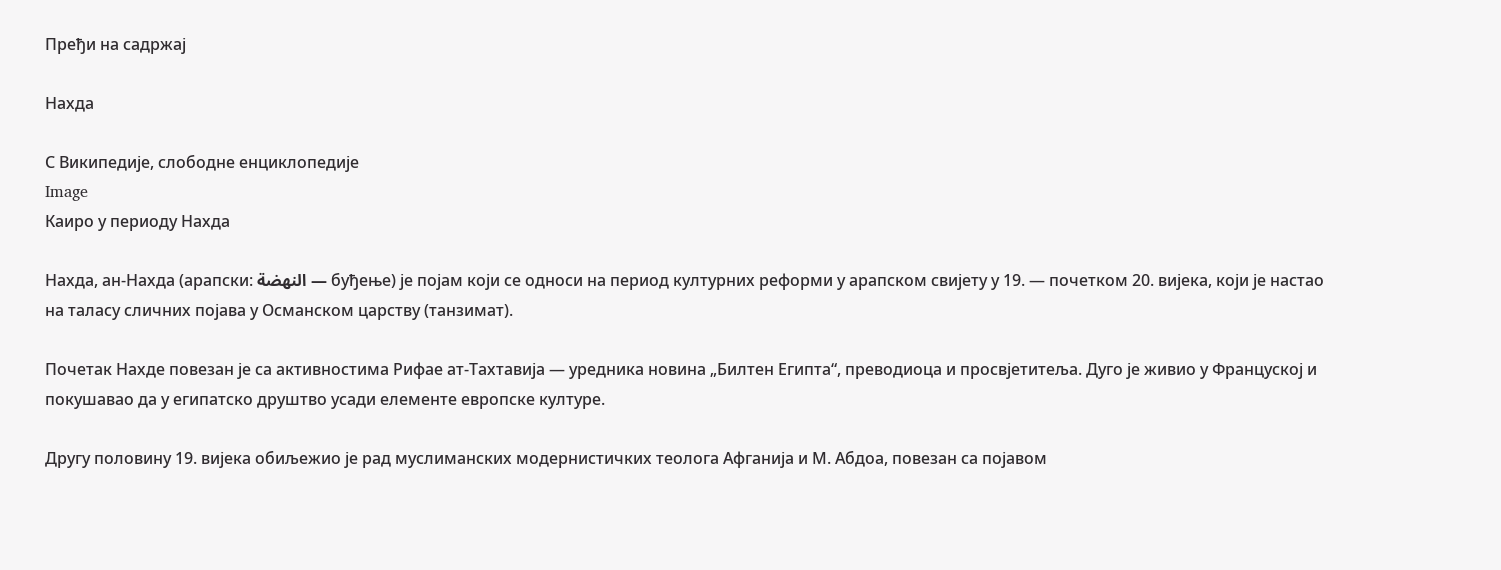Пређи на садржај

Нахда

С Википедије, слободне енциклопедије
Image
Каиро у периоду Нахда

Нахда, ан-Нахда (арапски: النهضة — буђење) је појам који се односи на период културних реформи у арапском свијету у 19. — почетком 20. вијека, који је настао на таласу сличних појава у Османском царству (танзимат).

Почетак Нахде повезан је са активностима Рифае ат-Тахтавија — уредника новина „Билтен Египта“, преводиоца и просвјетитеља. Дуго је живио у Француској и покушавао да у египатско друштво усади елементе европске културе.

Другу половину 19. вијека обиљежио је рад муслиманских модернистичких теолога Афганија и М. Абдоа, повезан са појавом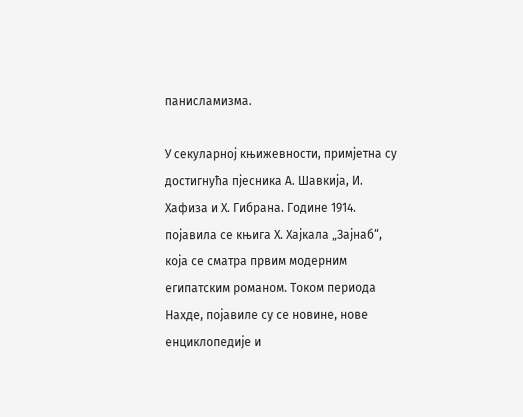панисламизма.

У секуларној књижевности, примјетна су достигнућа пјесника А. Шавкија, И. Хафиза и Х. Гибрана. Године 1914. појавила се књига Х. Хајкала „Зајнаб“, која се сматра првим модерним египатским романом. Током периода Нахде, појавиле су се новине, нове енциклопедије и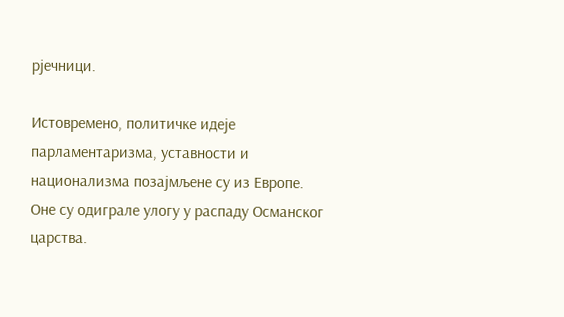рјечници.

Истовремено, политичке идеје парламентаризма, уставности и национализма позајмљене су из Европе. Оне су одиграле улогу у распаду Османског царства.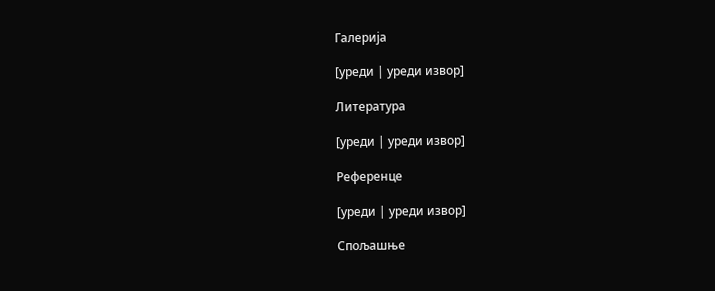Галерија

[уреди | уреди извор]

Литература

[уреди | уреди извор]

Референце

[уреди | уреди извор]

Спољашње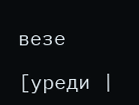везе

[уреди |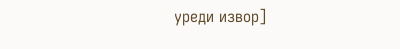уреди извор]